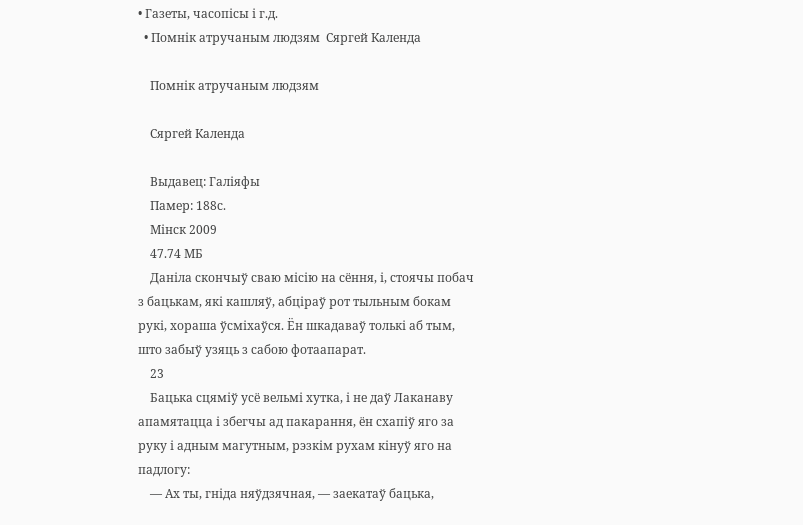• Газеты, часопісы і г.д.
  • Помнік атручаным людзям  Сяргей Календа

    Помнік атручаным людзям

    Сяргей Календа

    Выдавец: Галіяфы
    Памер: 188с.
    Мінск 2009
    47.74 МБ
    Даніла скончыў сваю місію на сёння, і, стоячы побач з бацькам, які кашляў, абціраў рот тыльным бокам рукі, хораша ўсміхаўся. Ён шкадаваў толькі аб тым, што забыў узяць з сабою фотаапарат.
    23
    Бацька сцяміў усё вельмі хутка, і не даў Лаканаву апамятацца і збегчы ад пакарання, ён схапіў яго за руку і адным магутным, рэзкім рухам кінуў яго на падлогу:
    — Ах ты, гніда няўдзячная, — заекатаў бацька,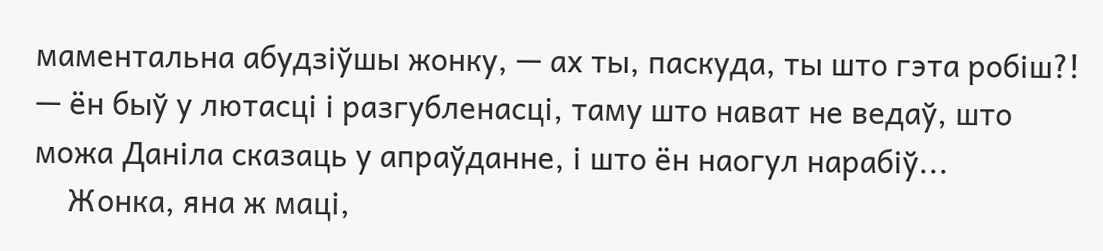маментальна абудзіўшы жонку, — ах ты, паскуда, ты што гэта робіш?! — ён быў у лютасці і разгубленасці, таму што нават не ведаў, што можа Даніла сказаць у апраўданне, і што ён наогул нарабіў...
    Жонка, яна ж маці,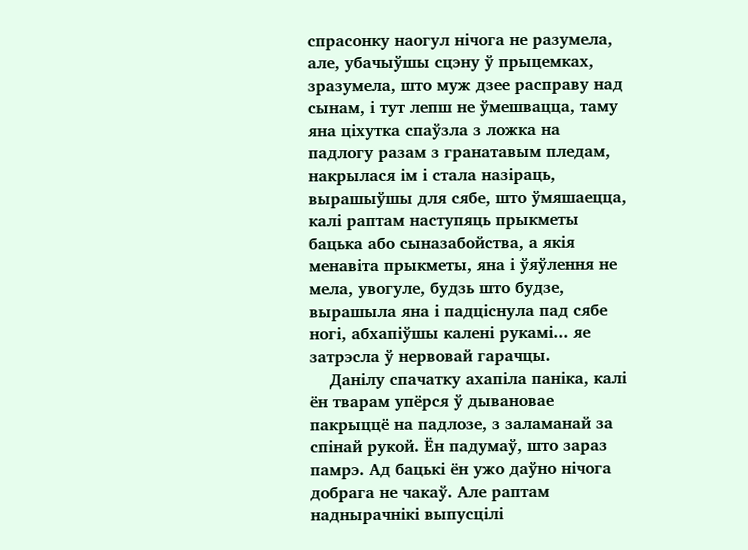спрасонку наогул нічога не разумела, але, убачыўшы сцэну ў прыцемках, зразумела, што муж дзее расправу над сынам, і тут лепш не ўмешвацца, таму яна ціхутка спаўзла з ложка на падлогу разам з гранатавым пледам, накрылася ім і стала назіраць, вырашыўшы для сябе, што ўмяшаецца, калі раптам наступяць прыкметы бацька або сыназабойства, а якія менавіта прыкметы, яна і ўяўлення не мела, увогуле, будзь што будзе, вырашыла яна і падціснула пад сябе ногі, абхапіўшы калені рукамі... яе затрэсла ў нервовай гарачцы.
    Данілу спачатку ахапіла паніка, калі ён тварам упёрся ў дывановае пакрыццё на падлозе, з заламанай за спінай рукой. Ён падумаў, што зараз памрэ. Ад бацькі ён ужо даўно нічога добрага не чакаў. Але раптам наднырачнікі выпусцілі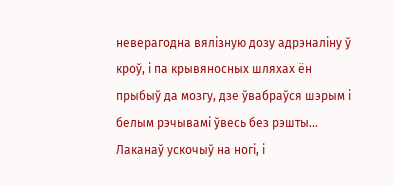неверагодна вялізную дозу адрэналіну ў кроў, і па крывяносных шляхах ён прыбыў да мозгу, дзе ўвабраўся шэрым і белым рэчывамі ўвесь без рэшты... Лаканаў ускочыў на ногі, і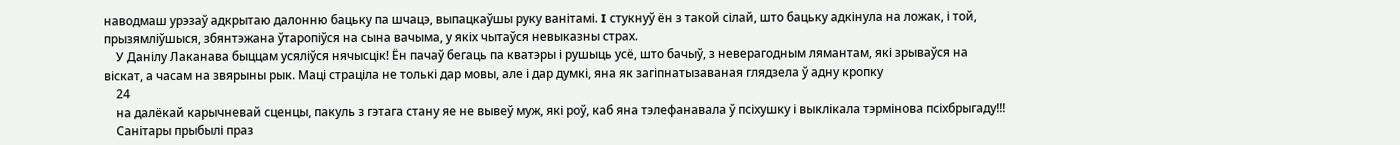наводмаш урэзаў адкрытаю далонню бацьку па шчацэ, выпацкаўшы руку ванітамі. I стукнуў ён з такой сілай, што бацьку адкінула на ложак, і той, прызямліўшыся, збянтэжана ўтаропіўся на сына вачыма, у якіх чытаўся невыказны страх.
    У Данілу Лаканава быццам усяліўся нячысцік! Ён пачаў бегаць па кватэры і рушыць усё, што бачыў, з неверагодным лямантам, які зрываўся на віскат, а часам на звярыны рык. Маці страціла не толькі дар мовы, але і дар думкі, яна як загіпнатызаваная глядзела ў адну кропку
    24
    на далёкай карычневай сценцы, пакуль з гэтага стану яе не вывеў муж, які роў, каб яна тэлефанавала ў псіхушку і выклікала тэрмінова псіхбрыгаду!!!
    Санітары прыбылі праз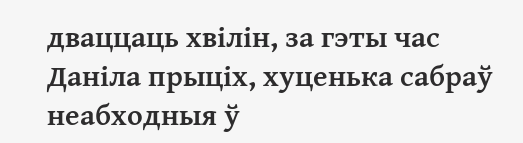дваццаць хвілін, за гэты час Даніла прыціх, хуценька сабраў неабходныя ў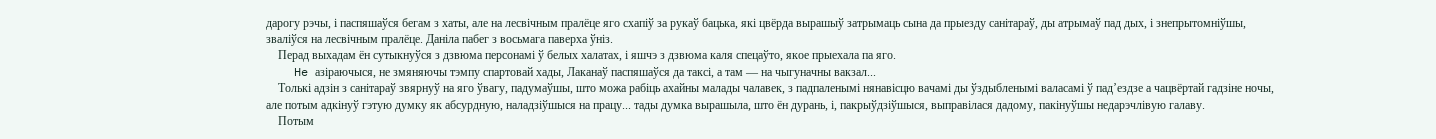дарогу рэчы, і паспяшаўся бегам з хаты, але на лесвічным пралёце яго схапіў за рукаў бацька, які цвёрда вырашыў затрымаць сына да прыезду санітараў, ды атрымаў пад дых, і знепрытомніўшы, зваліўся на лесвічным пралёце. Даніла пабег з восьмага паверха ўніз.
    Перад выхадам ён сутыкнуўся з дзвюма персонамі ў белых халатах, і яшчэ з дзвюма каля спецаўто, якое прыехала па яго.
    He азіраючыся, не змяняючы тэмпу спартовай хады, Лаканаў паспяшаўся да таксі, а там — на чыгуначны вакзал...
    Толькі адзін з санітараў звярнуў на яго ўвагу, падумаўшы, што можа рабіць ахайны малады чалавек, з падпаленымі нянавісцю вачамі ды ўздыбленымі валасамі ў пад’ездзе а чацвёртай гадзіне ночы, але потым адкінуў гэтую думку як абсурдную, наладзіўшыся на працу... тады думка вырашыла, што ён дурань, і, пакрыўдзіўшыся, выправілася дадому, пакінуўшы недарэчлівую галаву.
    Потым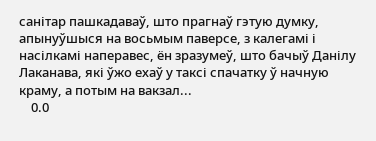санітар пашкадаваў, што прагнаў гэтую думку, апынуўшыся на восьмым паверсе, з калегамі і насілкамі наперавес, ён зразумеў, што бачыў Данілу Лаканава, які ўжо ехаў у таксі спачатку ў начную краму, а потым на вакзал...
    0.0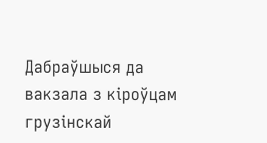Дабраўшыся да вакзала з кіроўцам грузінскай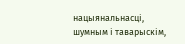нацыянальнасці, шумным і таварыскім,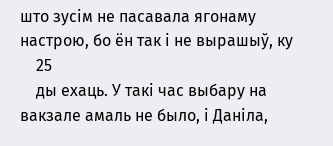што зусім не пасавала ягонаму настрою, бо ён так і не вырашыў, ку
    25
    ды ехаць. У такі час выбару на вакзале амаль не было, і Даніла,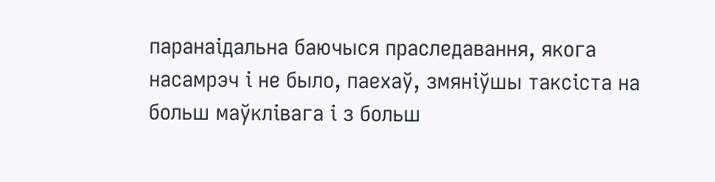паранаідальна баючыся праследавання, якога насамрэч і не было, паехаў, змяніўшы таксіста на больш маўклівага і з больш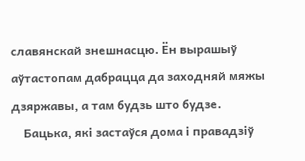славянскай знешнасцю. Ён вырашыў аўтастопам дабрацца да заходняй мяжы дзяржавы, а там будзь што будзе.
    Бацька, які застаўся дома і правадзіў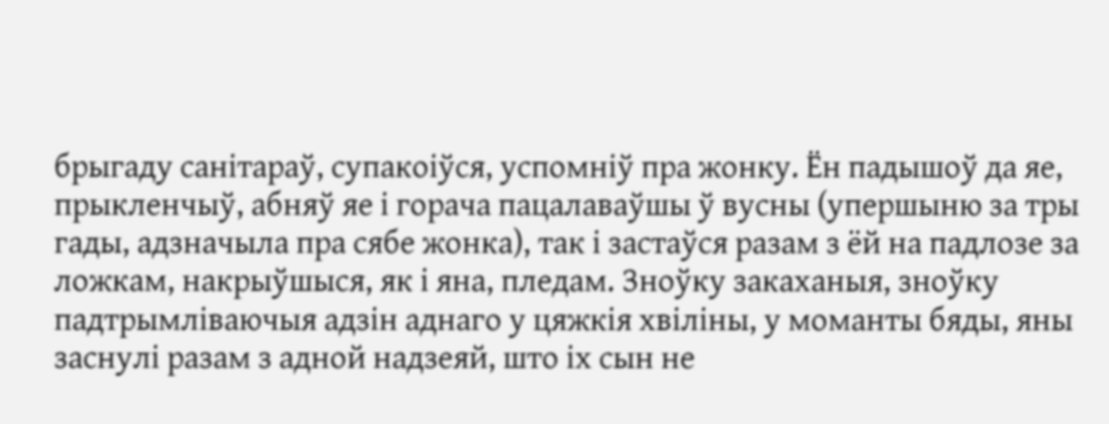брыгаду санітараў, супакоіўся, успомніў пра жонку. Ён падышоў да яе, прыкленчыў, абняў яе і горача пацалаваўшы ў вусны (упершыню за тры гады, адзначыла пра сябе жонка), так і застаўся разам з ёй на падлозе за ложкам, накрыўшыся, як і яна, пледам. Зноўку закаханыя, зноўку падтрымліваючыя адзін аднаго у цяжкія хвіліны, у моманты бяды, яны заснулі разам з адной надзеяй, што іх сын не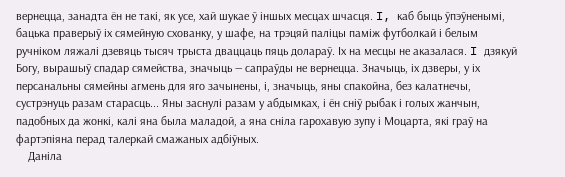вернецца, занадта ён не такі, як усе, хай шукае ў іншых месцах шчасця. I, каб быць ўпэўненымі, бацька праверыў іх сямейную схованку, у шафе, на трэцяй паліцы паміж футболкай і белым ручніком ляжалі дзевяць тысяч трыста дваццаць пяць долараў. Іх на месцы не аказалася. I дзякуй Богу, вырашыў спадар сямейства, значыць — сапраўды не вернецца. Значыць, іх дзверы, у іх персанальны сямейны агмень для яго зачынены, і, значыць, яны спакойна, без калатнечы, сустрэнуць разам старасць... Яны заснулі разам у абдымках, і ён сніў рыбак і голых жанчын, падобных да жонкі, калі яна была маладой, а яна сніла гарохавую зупу і Моцарта, які граў на фартэпіяна перад талеркай смажаных адбіўных.
    Даніла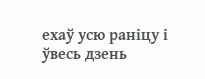ехаў усю раніцу і ўвесь дзень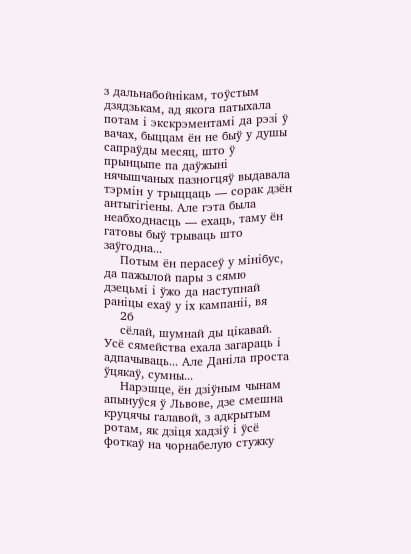з дальнабойнікам, тоўстым дзядзькам, ад якога патыхала потам і экскрэментамі да рэзі ў вачах, быццам ён не быў у душы сапраўды месяц, што ў прынцыпе па даўжыні нячышчаных пазногцяў выдавала тэрмін у трыццаць — сорак дзён антыгігіены. Але гэта была неабходнасць — ехаць, таму ён гатовы быў трываць што заўгодна...
    Потым ён перасеў у мінібус, да пажылой пары з сямю дзецьмі і ўжо да наступнай раніцы ехаў у іх кампаніі, вя
    26
    сёлай, шумнай ды цікавай. Усё сямейства ехала загараць і адпачываць... Але Даніла проста ўцякаў, сумны...
    Нарэшце, ён дзіўным чынам апынуўся ў Львове, дзе смешна круцячы галавой, з адкрытым ротам, як дзіця хадзіў і ўсё фоткаў на чорнабелую стужку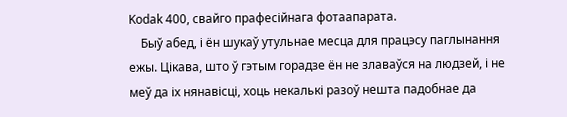Kodak 400, свайго прафесійнага фотаапарата.
    Быў абед, і ён шукаў утульнае месца для працэсу паглынання ежы. Цікава, што ў гэтым горадзе ён не злаваўся на людзей, і не меў да іх нянавісці, хоць некалькі разоў нешта падобнае да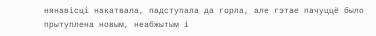нянавісці накатвала, падступала да горла, але гэтае пачуццё было прытуплена новым, неабжытым і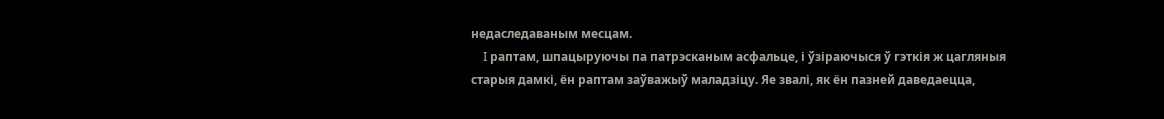недаследаваным месцам.
    I раптам, шпацыруючы па патрэсканым асфальце, і ўзіраючыся ў гэткія ж цагляныя старыя дамкі, ён раптам заўважыў маладзіцу. Яе звалі, як ён пазней даведаецца,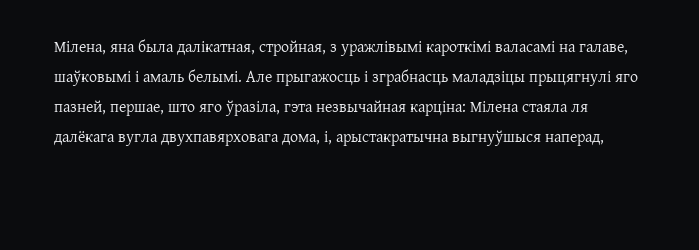Мілена, яна была далікатная, стройная, з уражлівымі кароткімі валасамі на галаве, шаўковымі і амаль белымі. Але прыгажосць і зграбнасць маладзіцы прыцягнулі яго пазней, першае, што яго ўразіла, гэта незвычайная карціна: Мілена стаяла ля далёкага вугла двухпавярховага дома, і, арыстакратычна выгнуўшыся наперад,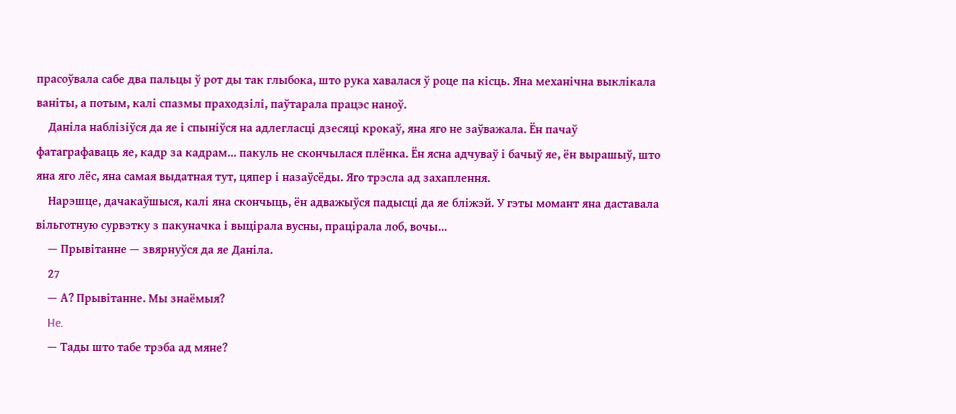прасоўвала сабе два пальцы ў рот ды так глыбока, што рука хавалася ў роце па кісць. Яна механічна выклікала ваніты, а потым, калі спазмы праходзілі, паўтарала працэс наноў.
    Даніла наблізіўся да яе і спыніўся на адлегласці дзесяці крокаў, яна яго не заўважала. Ён пачаў фатаграфаваць яе, кадр за кадрам... пакуль не скончылася плёнка. Ён ясна адчуваў і бачыў яе, ён вырашыў, што яна яго лёс, яна самая выдатная тут, цяпер і назаўсёды. Яго трэсла ад захаплення.
    Нарэшце, дачакаўшыся, калі яна скончыць, ён адважыўся падысці да яе бліжэй. У гэты момант яна даставала вільготную сурвэтку з пакуначка і выцірала вусны, працірала лоб, вочы...
    — Прывітанне — звярнуўся да яе Даніла.
    27
    — А? Прывітанне. Мы знаёмыя?
    He.
    — Тады што табе трэба ад мяне?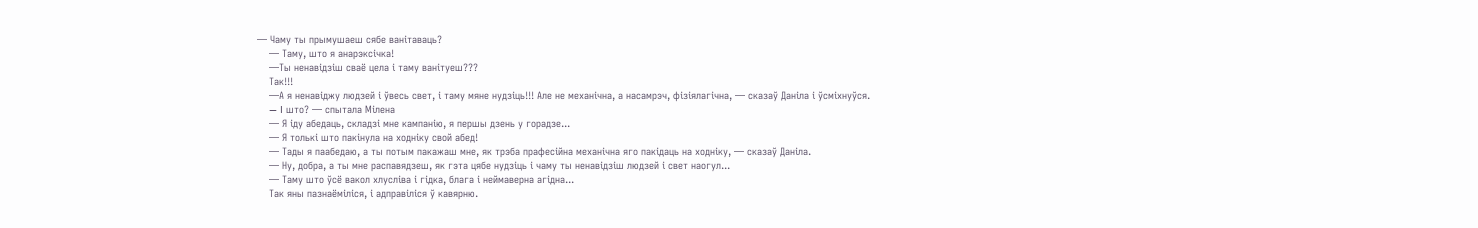— Чаму ты прымушаеш сябе ванітаваць?
    — Таму, што я анарэксічка!
    —Ты ненавідзіш сваё цела і таму ванітуеш???
    Так!!!
    —А я ненавіджу людзей і ўвесь свет, і таму мяне нудзіць!!! Але не механічна, а насамрэч, фізіялагічна, — сказаў Даніла і ўсміхнуўся.
    — I што? — спытала Мілена
    — Я іду абедаць, складзі мне кампанію, я першы дзень у горадзе...
    — Я толькі што пакінула на ходніку свой абед!
    — Тады я паабедаю, а ты потым пакажаш мне, як трэба прафесійна механічна яго пакідаць на ходніку, — сказаў Даніла.
    — Ну, добра, а ты мне распавядзеш, як гэта цябе нудзіць і чаму ты ненавідзіш людзей і свет наогул...
    — Таму што ўсё вакол хлусліва і гідка, блага і неймаверна агідна...
    Так яны пазнаёміліся, і адправіліся ў кавярню.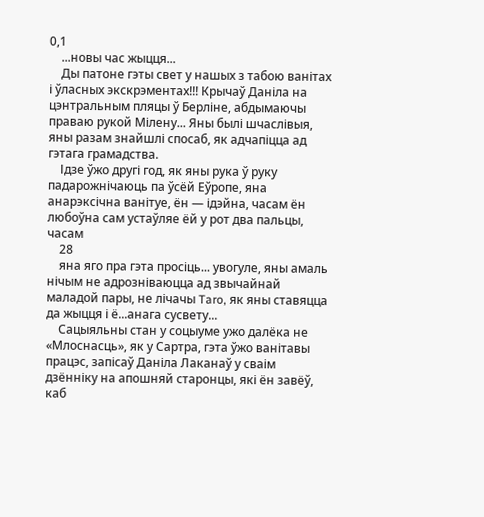0,1
    ...новы час жыцця...
    Ды патоне гэты свет у нашых з табою ванітах і ўласных экскрэментах!!! Крычаў Даніла на цэнтральным пляцы ў Берліне, абдымаючы праваю рукой Мілену... Яны былі шчаслівыя, яны разам знайшлі спосаб, як адчапіцца ад гэтага грамадства.
    Ідзе ўжо другі год, як яны рука ў руку падарожнічаюць па ўсёй Еўропе, яна анарэксічна ванітуе, ён — ідэйна, часам ён любоўна сам устаўляе ёй у рот два пальцы, часам
    28
    яна яго пра гэта просіць... увогуле, яны амаль нічым не адрозніваюцца ад звычайнай маладой пары, не лічачы Taro, як яны ставяцца да жыцця і ё...анага сусвету...
    Сацыяльны стан у соцыуме ужо далёка не «Млоснасць», як у Сартра, гэта ўжо ванітавы працэс, запісаў Даніла Лаканаў у сваім дзённіку на апошняй старонцы, які ён завёў, каб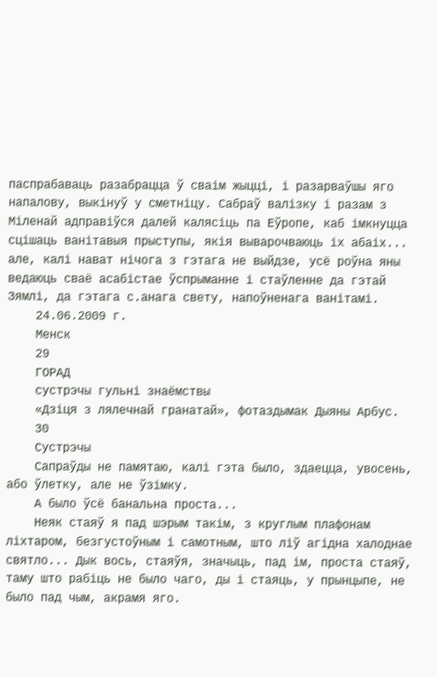паспрабаваць разабрацца ў сваім жыцці, і разарваўшы яго напалову, выкінуў у сметніцу. Сабраў валізку і разам з Міленай адправіўся далей калясіць па Еўропе, каб імкнуцца сцішаць ванітавыя прыступы, якія выварочваюць іх абаіх... але, калі нават нічога з гэтага не выйдзе, усё роўна яны ведаюць сваё асабістае ўспрыманне і стаўленне да гэтай Зямлі, да гэтага с.анага свету, напоўненага ванітамі.
    24.06.2009 г.
    Менск
    29
    ГОРАД
    сустрэчы гульні знаёмствы
    «Дзіця з лялечнай гранатай», фотаздымак Дыяны Арбус.
    30
    Сустрэчы
    Сапраўды не памятаю, калі гэта было, здаецца, увосень, або ўлетку, але не ўзімку.
    А было ўсё банальна проста...
    Неяк стаяў я пад шэрым такім, з круглым плафонам ліхтаром, безгустоўным і самотным, што ліў агідна халоднае святло... Дык вось, стаяўя, значыць, пад ім, проста стаяў, таму што рабіць не было чаго, ды і стаяць, у прынцыпе, не было пад чым, акрамя яго.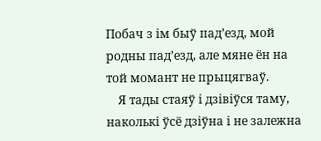Побач з ім быў пад’езд, мой родны пад’езд, але мяне ён на той момант не прыцягваў.
    Я тады стаяў і дзівіўся таму, наколькі ўсё дзіўна і не залежна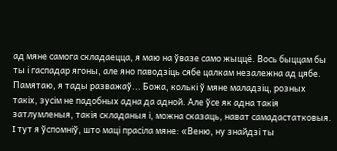ад мяне самога складаецца, я маю на ўвазе само жыццё. Вось быццам бы ты і гаспадар ягоны, але яно паводзіць сябе цалкам незалежна ад цябе. Памятаю, я тады разважаў... Божа, колькі ў мяне маладзіц, розных такіх, зусім не падобных адна да адной. Але ўсе як адна такія затлумленыя, такія складаныя і, можна сказаць, нават самадастатковыя. I тут я ўспомніў, што маці прасіла мяне: «Веню, ну знайдзі ты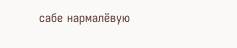сабе нармалёвую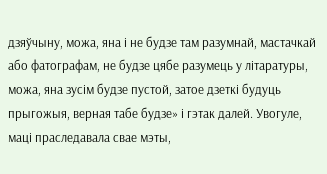дзяўчыну, можа, яна і не будзе там разумнай, мастачкай або фатографам, не будзе цябе разумець у літаратуры, можа, яна зусім будзе пустой, затое дзеткі будуць прыгожыя, верная табе будзе» і гэтак далей. Увогуле, маці праследавала свае мэты,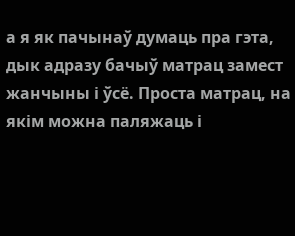а я як пачынаў думаць пра гэта, дык адразу бачыў матрац замест жанчыны і ўсё. Проста матрац, на якім можна паляжаць і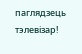паглядзець тэлевізар!